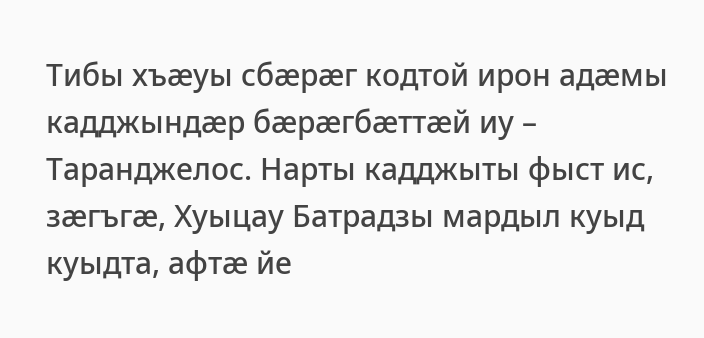Тибы хъæуы сбæрæг кодтой ирон адæмы кадджындæр бæрæгбæттæй иу – Таранджелос. Нарты кадджыты фыст ис, зæгъгæ, Хуыцау Батрадзы мардыл куыд куыдта, афтæ йе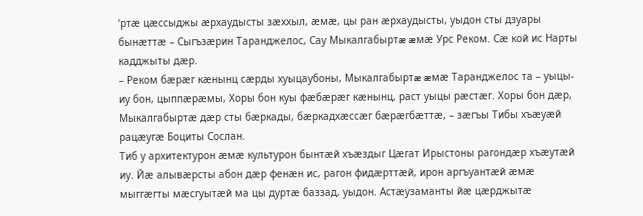‘ртæ цæссыджы æрхаудысты зæххыл, æмæ, цы ран æрхаудысты, уыдон сты дзуары бынæттæ – Сыгъзæрин Таранджелос, Сау Мыкалгабыртæ æмæ Урс Реком. Сæ кой ис Нарты кадджыты дæр.
– Реком бæрæг кæнынц сæрды хуыцаубоны, Мыкалгабыртæ æмæ Таранджелос та – уыцы-иу бон, цыппæрæмы, Хоры бон куы фæбæрæг кæнынц, раст уыцы рæстæг. Хоры бон дæр, Мыкалгабыртæ дæр сты бæркады, бæркадхæссæг бæрæгбæттæ, – зæгъы Тибы хъæуæй рацæугæ Боциты Сослан.
Тиб у архитектурон æмæ культурон бынтæй хъæздыг Цæгат Ирыстоны рагондæр хъæутæй иу. Йæ алывæрсты абон дæр фенæн ис, рагон фидæрттæй, ирон аргъуантæй æмæ мыггæгты мæсгуытæй ма цы дуртæ баззад, уыдон. Астæузаманты йæ цæрджытæ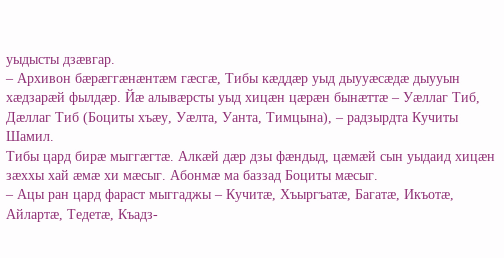уыдысты дзæвгар.
– Архивон бæрæггæнæнтæм гæсгæ, Тибы кæддæр уыд дыууæсæдæ дыууын хæдзарæй фылдæр. Йæ алывæрсты уыд хицæн цæрæн бынæттæ – Уæллаг Тиб, Дæллаг Тиб (Боциты хъæу, Уæлта, Уанта, Тимцына), – радзырдта Кучиты Шамил.
Тибы цард бирæ мыггæгтæ. Алкæй дæр дзы фæндыд, цæмæй сын уыдаид хицæн зæххы хай æмæ хи мæсыг. Абонмæ ма баззад Боциты мæсыг.
– Ацы ран цард фараст мыггаджы – Кучитæ, Хъыргъатæ, Багатæ, Икъотæ, Айлартæ, Тедетæ, Къадз-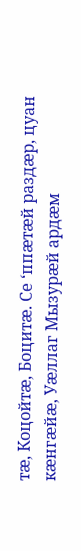тæ, Коцойтæ, Боцитæ. Се ‘ппæтæй раздæр, цуан кæнгæйæ, Уæллаг Мызурæй ардæм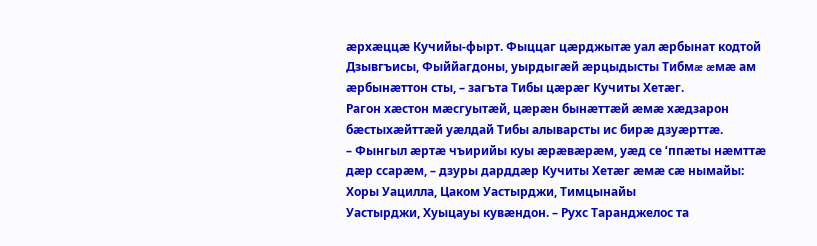æрхæццæ Кучийы-фырт. Фыццаг цæрджытæ уал æрбынат кодтой Дзывгъисы, Фыййагдоны, уырдыгæй æрцыдысты Тибмæ æмæ ам æрбынæттон сты, – загъта Тибы цæрæг Кучиты Хетæг.
Рагон хæстон мæсгуытæй, цæрæн бынæттæй æмæ хæдзарон бæстыхæйттæй уæлдай Тибы алыварсты ис бирæ дзуæрттæ.
– Фынгыл æртæ чъирийы куы æрæвæрæм, уæд се ‘ппæты нæмттæ дæр ссарæм, – дзуры дарддæр Кучиты Хетæг æмæ сæ нымайы: Хоры Уацилла, Цаком Уастырджи, Тимцынайы
Уастырджи, Хуыцауы кувæндон. – Рухс Таранджелос та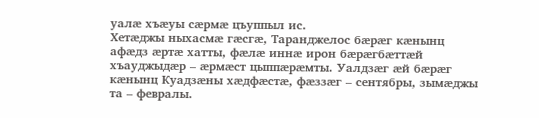уалæ хъæуы сæрмæ цъуппыл ис.
Хетæджы ныхасмæ гæсгæ, Таранджелос бæрæг кæнынц афæдз æртæ хатты, фæлæ иннæ ирон бæрæгбæттæй хъауджыдæр – æрмæст цыппæрæмты. Уалдзæг æй бæрæг кæнынц Куадзæны хæдфæстæ, фæззæг – сентябры, зымæджы та – февралы.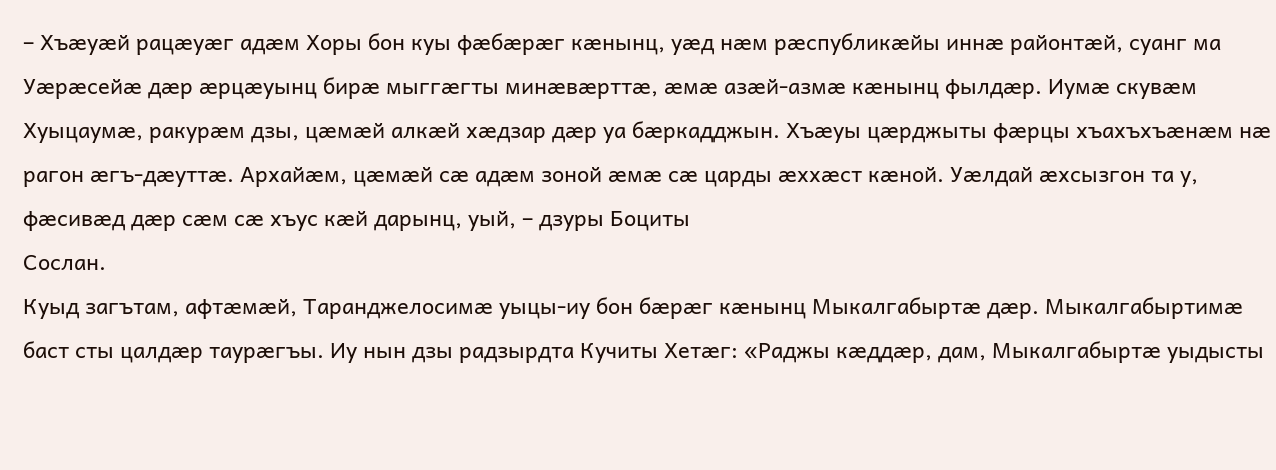– Хъæуæй рацæуæг адæм Хоры бон куы фæбæрæг кæнынц, уæд нæм рæспубликæйы иннæ районтæй, суанг ма Уæрæсейæ дæр æрцæуынц бирæ мыггæгты минæвæрттæ, æмæ азæй-азмæ кæнынц фылдæр. Иумæ скувæм Хуыцаумæ, ракурæм дзы, цæмæй алкæй хæдзар дæр уа бæркадджын. Хъæуы цæрджыты фæрцы хъахъхъæнæм нæ рагон æгъ-дæуттæ. Архайæм, цæмæй сæ адæм зоной æмæ сæ царды æххæст кæной. Уæлдай æхсызгон та у, фæсивæд дæр сæм сæ хъус кæй дарынц, уый, – дзуры Боциты
Сослан.
Куыд загътам, афтæмæй, Таранджелосимæ уыцы-иу бон бæрæг кæнынц Мыкалгабыртæ дæр. Мыкалгабыртимæ баст сты цалдæр таурæгъы. Иу нын дзы радзырдта Кучиты Хетæг: «Раджы кæддæр, дам, Мыкалгабыртæ уыдысты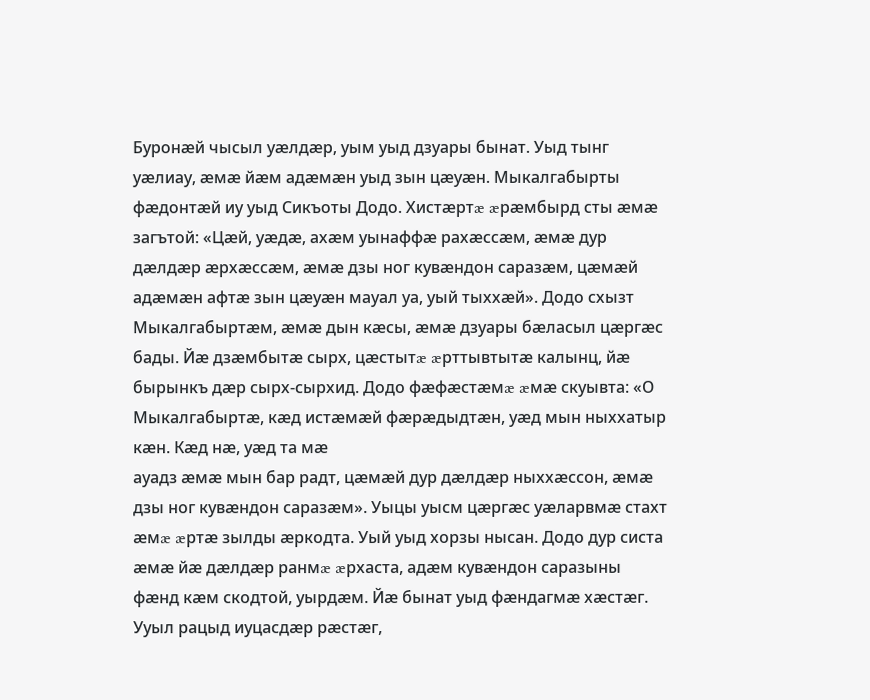Буронæй чысыл уæлдæр, уым уыд дзуары бынат. Уыд тынг уæлиау, æмæ йæм адæмæн уыд зын цæуæн. Мыкалгабырты фæдонтæй иу уыд Сикъоты Додо. Хистæртæ æрæмбырд сты æмæ загътой: «Цæй, уæдæ, ахæм уынаффæ рахæссæм, æмæ дур дæлдæр æрхæссæм, æмæ дзы ног кувæндон саразæм, цæмæй адæмæн афтæ зын цæуæн мауал уа, уый тыххæй». Додо схызт Мыкалгабыртæм, æмæ дын кæсы, æмæ дзуары бæласыл цæргæс бады. Йæ дзæмбытæ сырх, цæстытæ æрттывтытæ калынц, йæ бырынкъ дæр сырх-сырхид. Додо фæфæстæмæ æмæ скуывта: «О Мыкалгабыртæ, кæд истæмæй фæрæдыдтæн, уæд мын ныххатыр кæн. Кæд нæ, уæд та мæ
ауадз æмæ мын бар радт, цæмæй дур дæлдæр ныххæссон, æмæ дзы ног кувæндон саразæм». Уыцы уысм цæргæс уæларвмæ стахт æмæ æртæ зылды æркодта. Уый уыд хорзы нысан. Додо дур систа æмæ йæ дæлдæр ранмæ æрхаста, адæм кувæндон саразыны фæнд кæм скодтой, уырдæм. Йæ бынат уыд фæндагмæ хæстæг. Ууыл рацыд иуцасдæр рæстæг,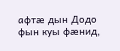афтæ дын Додо фын куы фæнид,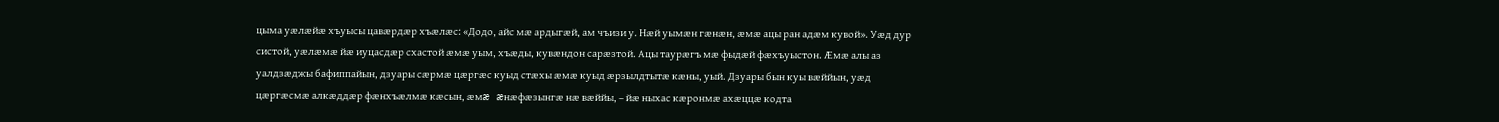цыма уæлæйæ хъуысы цавæрдæр хъæлæс: «Додо, айс мæ ардыгæй, ам чъизи у. Нæй уымæн гæнæн, æмæ ацы ран адæм кувой». Уæд дур систой, уæлæмæ йæ иуцасдæр схастой æмæ уым, хъæды, кувæндон сарæзтой. Ацы таурæгъ мæ фыдæй фæхъуыстон. Æмæ алы аз уалдзæджы бафиппайын, дзуары сæрмæ цæргæс куыд стæхы æмæ куыд æрзылдтытæ кæны, уый. Дзуары бын куы вæййын, уæд цæргæсмæ алкæддæр фæнхъæлмæ кæсын, æмæ æнæфæзынгæ нæ вæййы, – йæ ныхас кæронмæ ахæццæ кодта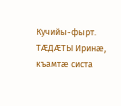Кучийы-фырт.
ТÆДÆТЫ Иринæ,
къамтæ систа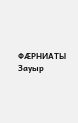ФÆРНИАТЫ Зауыр